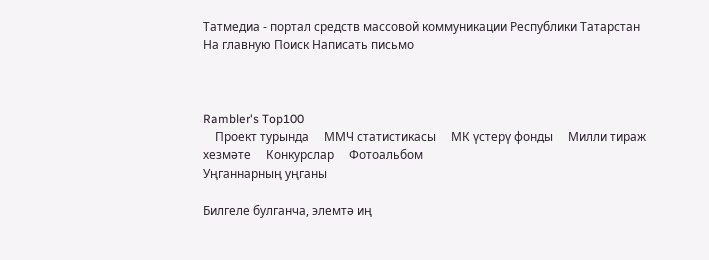Татмедиа - портал средств массовой коммуникации Республики Татарстан
На главную Поиск Написать письмо



Rambler's Top100
    Проект турында     ММЧ статистикасы     МК үстерү фонды     Милли тираж хезмәте     Конкурслар     Фотоальбом
Уңганнарның уңганы

Билгеле булганча, элемтә иң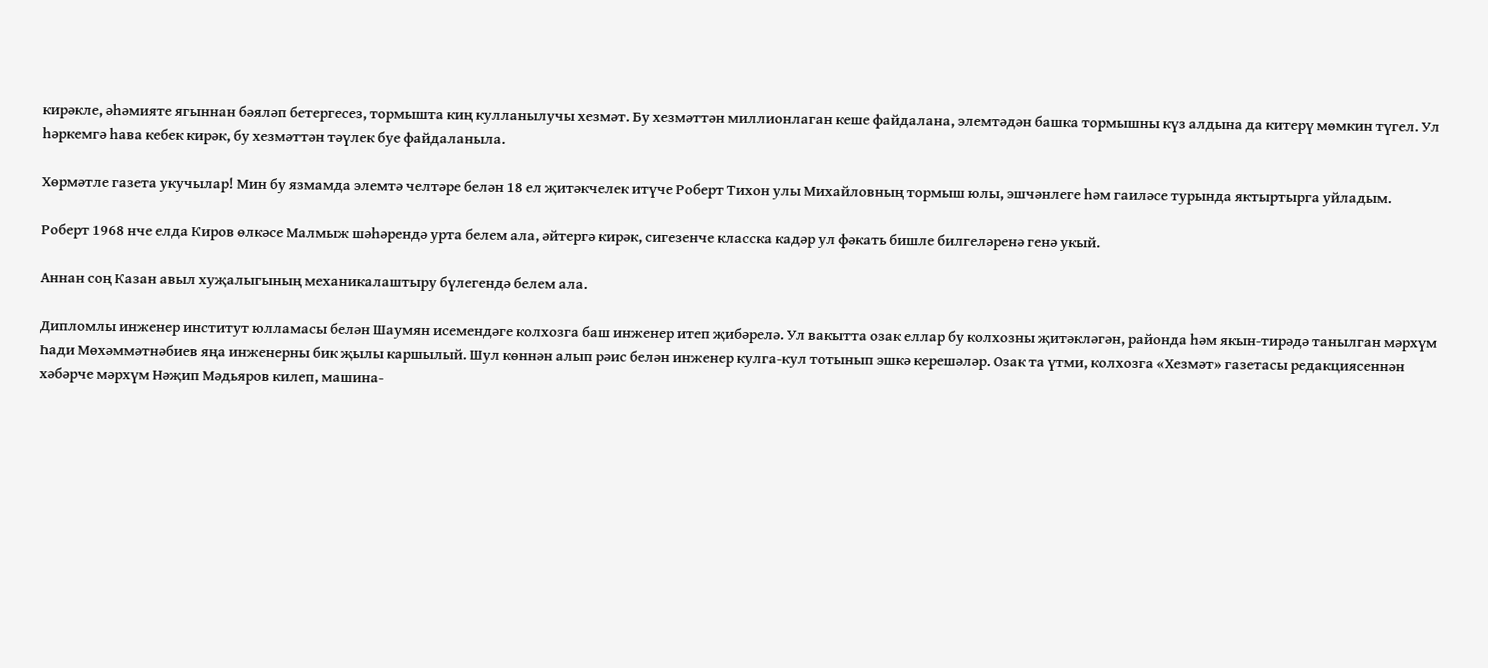кирәкле, әһәмияте ягыннан бәяләп бетергесез, тормышта киң кулланылучы хезмәт. Бу хезмәттән миллионлаган кеше файдалана, элемтәдән башка тормышны күз алдына да китерү мөмкин түгел. Ул һәркемгә һава кебек кирәк, бу хезмәттән тәүлек буе файдаланыла.

Хөрмәтле газета укучылар! Мин бу язмамда элемтә челтәре белән 18 ел җитәкчелек итүче Роберт Тихон улы Михайловның тормыш юлы, эшчәнлеге һәм гаиләсе турында яктыртырга уйладым.

Роберт 1968 нче елда Киров өлкәсе Малмыж шәһәрендә урта белем ала, әйтергә кирәк, сигезенче класска кадәр ул фәкать бишле билгеләренә генә укый.

Аннан соң Казан авыл хуҗалыгының механикалаштыру бүлегендә белем ала.

Дипломлы инженер институт юлламасы белән Шаумян исемендәге колхозга баш инженер итеп җибәрелә. Ул вакытта озак еллар бу колхозны җитәкләгән, районда һәм якын-тирәдә танылган мәрхүм Һади Мөхәммәтнәбиев яңа инженерны бик җылы каршылый. Шул көннән алып рәис белән инженер кулга-кул тотынып эшкә керешәләр. Озак та үтми, колхозга «Хезмәт» газетасы редакциясеннән хәбәрче мәрхүм Нәҗип Мәдьяров килеп, машина-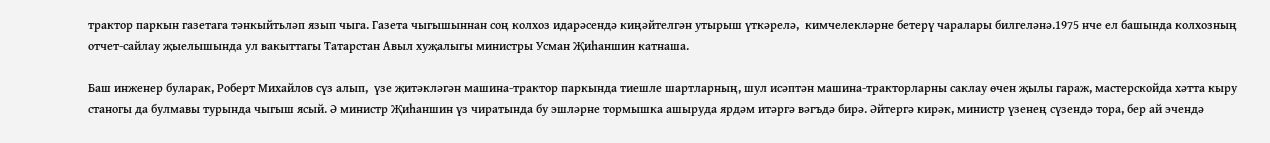трактор паркын газетага тәнкыйтьләп язып чыга. Газета чыгышыннан соң колхоз идарәсендә киңәйтелгән утырыш үткәрелә,  кимчелекләрне бетерү чаралары билгеләнә.1975 нче ел башында колхозның отчет-сайлау җыелышында ул вакыттагы Татарстан Авыл хуҗалыгы министры Усман Җиһаншин катнаша.

Баш инженер буларак, Роберт Михайлов сүз алып,  үзе җитәкләгән машина-трактор паркында тиешле шартларның, шул исәптән машина-тракторларны саклау өчен җылы гараж, мастерскойда хәтта кыру станогы да булмавы турында чыгыш ясый. Ә министр Җиһаншин үз чиратында бу эшләрне тормышка ашыруда ярдәм итәргә вәгъдә бирә. Әйтергә кирәк, министр үзенең сүзендә тора, бер ай эчендә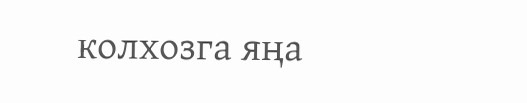колхозга яңа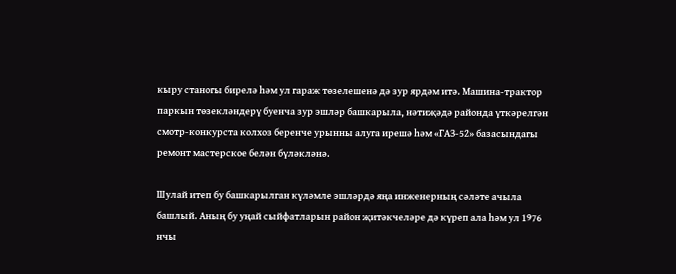кыру станогы бирелә һәм ул гараж төзелешенә дә зур ярдәм итә. Машина-трактор паркын төзекләндерү буенча зур эшләр башкарыла, нәтиҗәдә районда үткәрелгән смотр-конкурста колхоз беренче урынны алуга ирешә һәм «ГАЗ-52» базасындагы ремонт мастерское белән бүләкләнә.

Шулай итеп бу башкарылган күләмле эшләрдә яңа инженерның сәләте ачыла башлый. Аның бу уңай сыйфатларын район җитәкчеләре дә күреп ала һәм ул 1976 нчы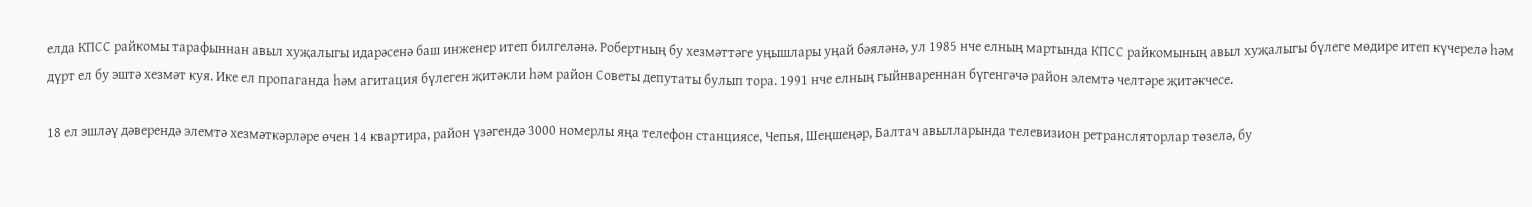елда КПСС райкомы тарафыннан авыл хуҗалыгы идарәсенә баш инженер итеп билгеләнә. Робертның бу хезмәттәге уңышлары уңай бәяләнә, ул 1985 нче елның мартында КПСС райкомының авыл хуҗалыгы бүлеге мөдире итеп күчерелә һәм дүрт ел бу эштә хезмәт куя. Ике ел пропаганда һәм агитация бүлеген җитәкли һәм район Советы депутаты булып тора. 1991 нче елның гыйнвареннан бүгенгәчә район элемтә челтәре җитәкчесе.

18 ел эшләү дәверендә элемтә хезмәткәрләре өчен 14 квартира, район үзәгендә 3000 номерлы яңа телефон станциясе, Чепья, Шеңшеңәр, Балтач авылларында телевизион ретрансляторлар төзелә, бу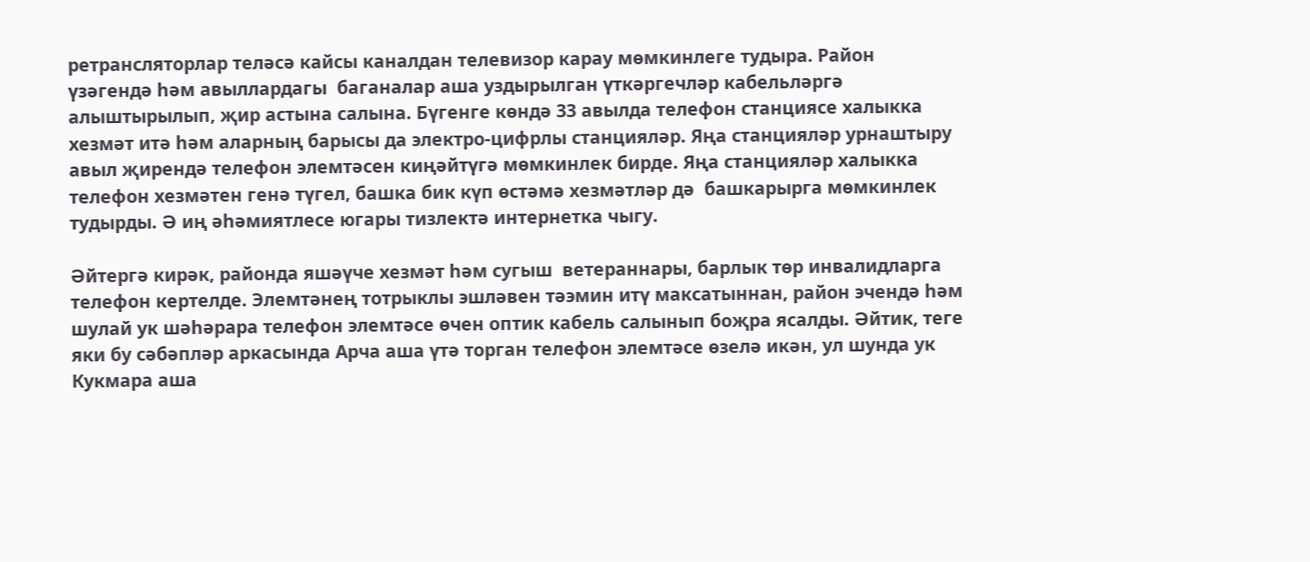ретрансляторлар теләсә кайсы каналдан телевизор карау мөмкинлеге тудыра. Район үзәгендә һәм авыллардагы  баганалар аша уздырылган үткәргечләр кабельләргә алыштырылып, җир астына салына. Бүгенге көндә 33 авылда телефон станциясе халыкка хезмәт итә һәм аларның барысы да электро-цифрлы станцияләр. Яңа станцияләр урнаштыру авыл җирендә телефон элемтәсен киңәйтүгә мөмкинлек бирде. Яңа станцияләр халыкка телефон хезмәтен генә түгел, башка бик күп өстәмә хезмәтләр дә  башкарырга мөмкинлек тудырды. Ә иң әһәмиятлесе югары тизлектә интернетка чыгу.

Әйтергә кирәк, районда яшәүче хезмәт һәм сугыш  ветераннары, барлык төр инвалидларга телефон кертелде. Элемтәнең тотрыклы эшләвен тәэмин итү максатыннан, район эчендә һәм шулай ук шәһәрара телефон элемтәсе өчен оптик кабель салынып боҗра ясалды. Әйтик, теге яки бу сәбәпләр аркасында Арча аша үтә торган телефон элемтәсе өзелә икән, ул шунда ук Кукмара аша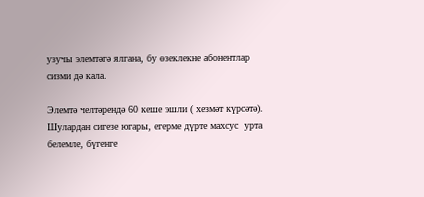узучы элемтәгә ялгана, бу өзеклекне абонентлар сизми дә кала.

Элемтә челтәрендә 60 кеше эшли ( хезмәт күрсәтә). Шулардан сигезе югары, егерме дүрте махсус  урта белемле, бүгенге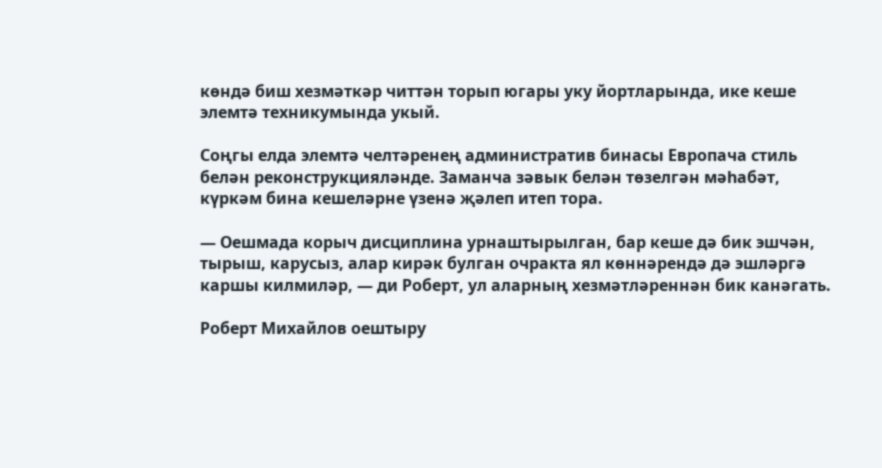көндә биш хезмәткәр читтән торып югары уку йортларында, ике кеше элемтә техникумында укый.

Соңгы елда элемтә челтәренең административ бинасы Европача стиль белән реконструкцияләнде. Заманча зәвык белән төзелгән мәһабәт, күркәм бина кешеләрне үзенә җәлеп итеп тора.

— Оешмада корыч дисциплина урнаштырылган, бар кеше дә бик эшчән, тырыш, карусыз, алар кирәк булган очракта ял көннәрендә дә эшләргә каршы килмиләр, — ди Роберт, ул аларның хезмәтләреннән бик канәгать.

Роберт Михайлов оештыру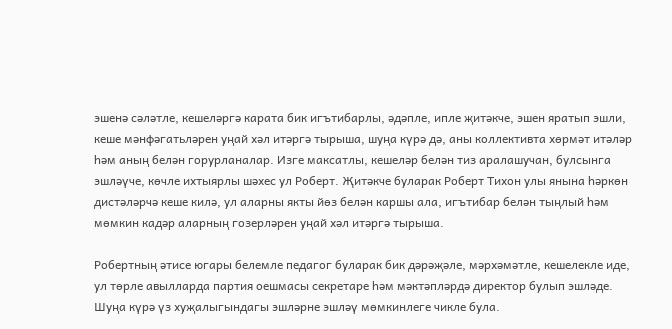эшенә сәләтле, кешеләргә карата бик игътибарлы, әдәпле, ипле җитәкче, эшен яратып эшли, кеше мәнфәгатьләрен уңай хәл итәргә тырыша, шуңа күрә дә, аны коллективта хөрмәт итәләр һәм аның белән горурланалар. Изге максатлы, кешеләр белән тиз аралашучан, булсынга эшләүче, көчле ихтыярлы шәхес ул Роберт. Җитәкче буларак Роберт Тихон улы янына һәркөн дистәләрчә кеше килә, ул аларны якты йөз белән каршы ала, игътибар белән тыңлый һәм мөмкин кадәр аларның гозерләрен уңай хәл итәргә тырыша.

Робертның әтисе югары белемле педагог буларак бик дәрәҗәле, мәрхәмәтле, кешелекле иде, ул төрле авылларда партия оешмасы секретаре һәм мәктәпләрдә директор булып эшләде. Шуңа күрә үз хуҗалыгындагы эшләрне эшләү мөмкинлеге чикле була.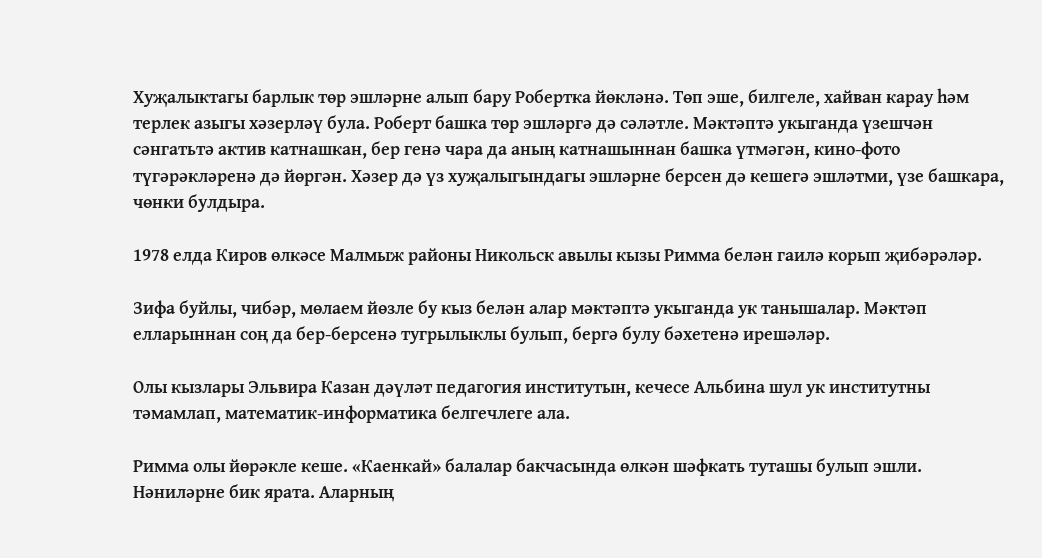Хуҗалыктагы барлык төр эшләрне алып бару Робертка йөкләнә. Төп эше, билгеле, хайван карау һәм терлек азыгы хәзерләү була. Роберт башка төр эшләргә дә сәләтле. Мәктәптә укыганда үзешчән сәнгатьтә актив катнашкан, бер генә чара да аның катнашыннан башка үтмәгән, кино-фото түгәрәкләренә дә йөргән. Хәзер дә үз хуҗалыгындагы эшләрне берсен дә кешегә эшләтми, үзе башкара, чөнки булдыра.

1978 елда Киров өлкәсе Малмыж районы Никольск авылы кызы Римма белән гаилә корып җибәрәләр.

Зифа буйлы, чибәр, мөлаем йөзле бу кыз белән алар мәктәптә укыганда ук танышалар. Мәктәп елларыннан соң да бер-берсенә тугрылыклы булып, бергә булу бәхетенә ирешәләр.

Олы кызлары Эльвира Казан дәүләт педагогия институтын, кечесе Альбина шул ук институтны тәмамлап, математик-информатика белгечлеге ала.

Римма олы йөрәкле кеше. «Каенкай» балалар бакчасында өлкән шәфкать туташы булып эшли. Нәниләрне бик ярата. Аларның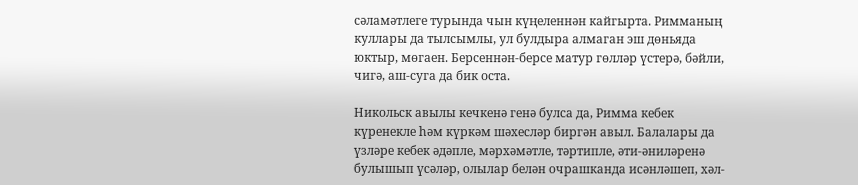сәламәтлеге турында чын күңеленнән кайгырта. Римманың куллары да тылсымлы, ул булдыра алмаган эш дөньяда юктыр, мөгаен. Берсеннән-берсе матур гөлләр үстерә, бәйли, чигә, аш-суга да бик оста.

Никольск авылы кечкенә генә булса да, Римма кебек күренекле һәм күркәм шәхесләр биргән авыл. Балалары да үзләре кебек әдәпле, мәрхәмәтле, тәртипле, әти-әниләренә булышып үсәләр, олылар белән очрашканда исәнләшеп, хәл-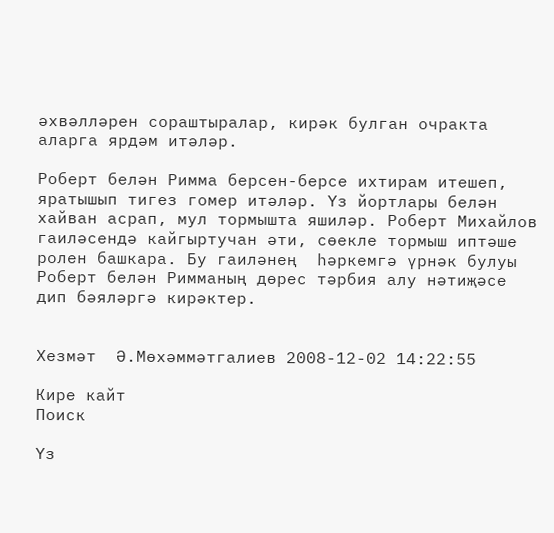әхвәлләрен сораштыралар, кирәк булган очракта аларга ярдәм итәләр.

Роберт белән Римма берсен-берсе ихтирам итешеп, яратышып тигез гомер итәләр. Үз йортлары белән хайван асрап, мул тормышта яшиләр. Роберт Михайлов гаиләсендә кайгыртучан әти, сөекле тормыш иптәше ролен башкара. Бу гаиләнең  һәркемгә үрнәк булуы Роберт белән Римманың дөрес тәрбия алу нәтиҗәсе дип бәяләргә кирәктер.


Хезмәт  Ә.Мөхәммәтгалиев 2008-12-02 14:22:55

Кире кайт
Поиск

Үз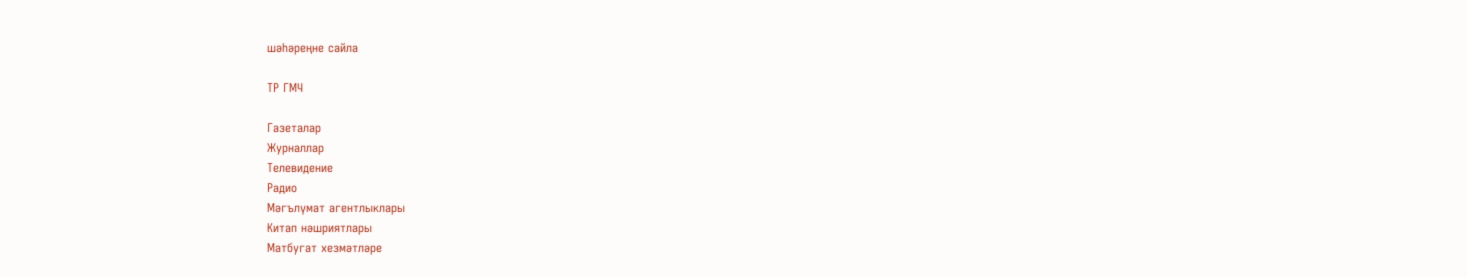шәһәреңне сайла

ТР ГМЧ

Газеталар
Журналлар
Телевидение
Радио
Мәгълүмат агентлыклары
Китап нәшриятлары
Матбугат хезмәтләре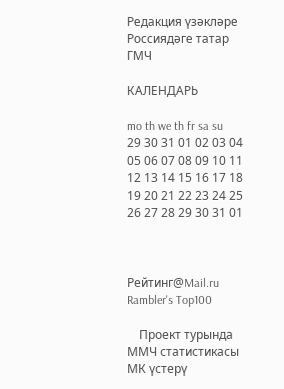Редакция үзәкләре
Россиядәге татар ГМЧ

КАЛЕНДАРЬ

mo th we th fr sa su
29 30 31 01 02 03 04
05 06 07 08 09 10 11
12 13 14 15 16 17 18
19 20 21 22 23 24 25
26 27 28 29 30 31 01



Рейтинг@Mail.ru Rambler's Top100

    Проект турында     ММЧ статистикасы     МК үстерү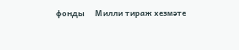фонды     Милли тираж хезмәте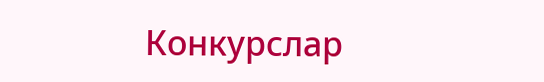Конкурслар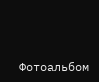Фотоальбом